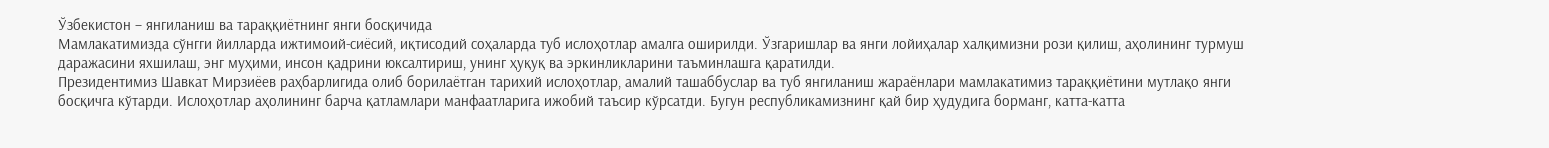Ўзбекистон – янгиланиш ва тараққиётнинг янги босқичида
Мамлакатимизда сўнгги йилларда ижтимоий-сиёсий, иқтисодий соҳаларда туб ислоҳотлар амалга оширилди. Ўзгаришлар ва янги лойиҳалар халқимизни рози қилиш, аҳолининг турмуш даражасини яхшилаш, энг муҳими, инсон қадрини юксалтириш, унинг ҳуқуқ ва эркинликларини таъминлашга қаратилди.
Президентимиз Шавкат Мирзиёев раҳбарлигида олиб борилаётган тарихий ислоҳотлар, амалий ташаббуслар ва туб янгиланиш жараёнлари мамлакатимиз тараққиётини мутлақо янги босқичга кўтарди. Ислоҳотлар аҳолининг барча қатламлари манфаатларига ижобий таъсир кўрсатди. Бугун республикамизнинг қай бир ҳудудига борманг, катта-катта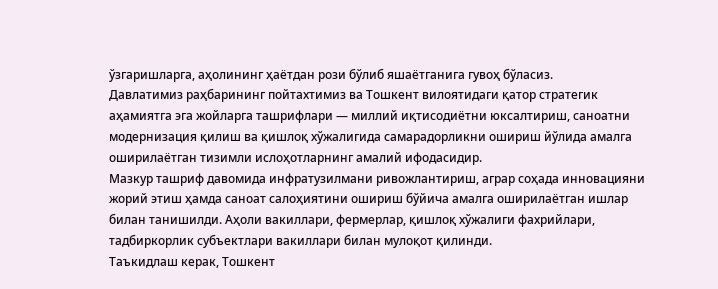ўзгаришларга, аҳолининг ҳаётдан рози бўлиб яшаётганига гувоҳ бўласиз.
Давлатимиз раҳбарининг пойтахтимиз ва Тошкент вилоятидаги қатор стратегик аҳамиятга эга жойларга ташрифлари — миллий иқтисодиётни юксалтириш, саноатни модернизация қилиш ва қишлоқ хўжалигида самарадорликни ошириш йўлида амалга оширилаётган тизимли ислоҳотларнинг амалий ифодасидир.
Мазкур ташриф давомида инфратузилмани ривожлантириш, аграр соҳада инновацияни жорий этиш ҳамда саноат салоҳиятини ошириш бўйича амалга оширилаётган ишлар билан танишилди. Аҳоли вакиллари, фермерлар, қишлоқ хўжалиги фахрийлари, тадбиркорлик субъектлари вакиллари билан мулоқот қилинди.
Таъкидлаш керак, Тошкент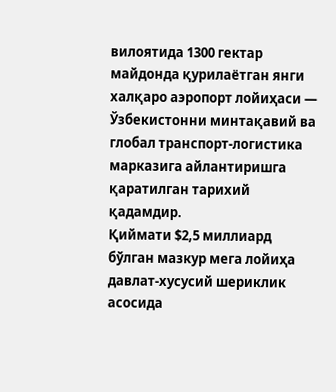вилоятида 1300 гектар майдонда қурилаётган янги халқаро аэропорт лойиҳаси — Ўзбекистонни минтақавий ва глобал транспорт-логистика марказига айлантиришга қаратилган тарихий қадамдир.
Қиймати $2,5 миллиард бўлган мазкур мега лойиҳа давлат-хусусий шериклик асосида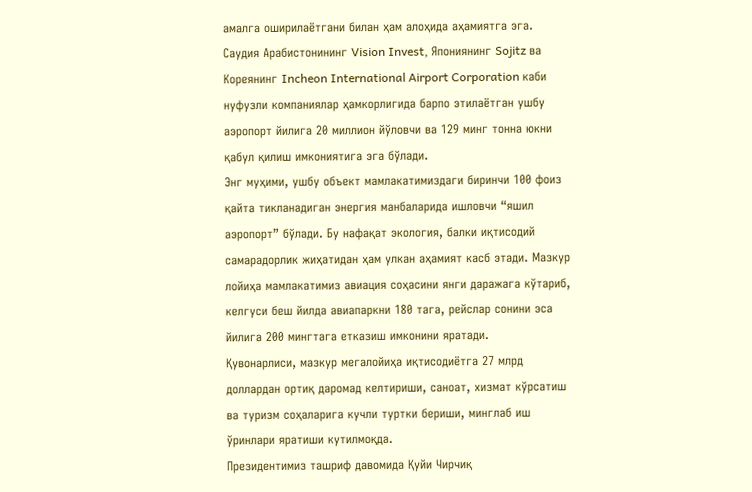амалга оширилаётгани билан ҳам алоҳида аҳамиятга эга. Саудия Арабистонининг Vision Invest, Япониянинг Sojitz ва Кореянинг Incheon International Airport Corporation каби нуфузли компаниялар ҳамкорлигида барпо этилаётган ушбу аэропорт йилига 20 миллион йўловчи ва 129 минг тонна юкни қабул қилиш имкониятига эга бўлади.
Энг муҳими, ушбу объект мамлакатимиздаги биринчи 100 фоиз қайта тикланадиган энергия манбаларида ишловчи “яшил аэропорт” бўлади. Бу нафақат экология, балки иқтисодий самарадорлик жиҳатидан ҳам улкан аҳамият касб этади. Мазкур лойиҳа мамлакатимиз авиация соҳасини янги даражага кўтариб, келгуси беш йилда авиапаркни 180 тага, рейслар сонини эса йилига 200 мингтага етказиш имконини яратади.
Қувонарлиси, мазкур мегалойиҳа иқтисодиётга 27 млрд доллардан ортиқ даромад келтириши, саноат, хизмат кўрсатиш ва туризм соҳаларига кучли туртки бериши, минглаб иш ўринлари яратиши кутилмоқда.
Президентимиз ташриф давомида Қуйи Чирчиқ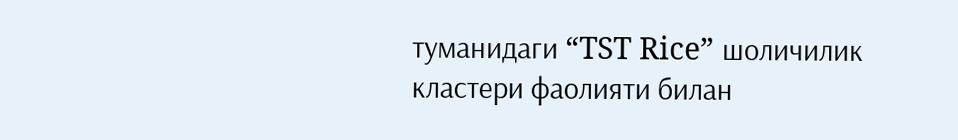туманидаги “TST Rice” шоличилик кластери фаолияти билан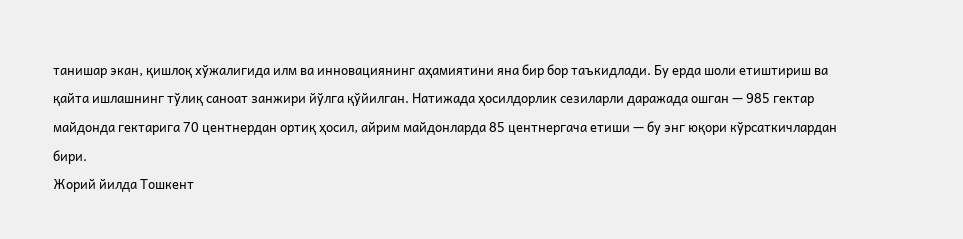танишар экан, қишлоқ хўжалигида илм ва инновациянинг аҳамиятини яна бир бор таъкидлади. Бу ерда шоли етиштириш ва қайта ишлашнинг тўлиқ саноат занжири йўлга қўйилган. Натижада ҳосилдорлик сезиларли даражада ошган — 985 гектар майдонда гектарига 70 центнердан ортиқ ҳосил, айрим майдонларда 85 центнергача етиши — бу энг юқори кўрсаткичлардан бири.
Жорий йилда Тошкент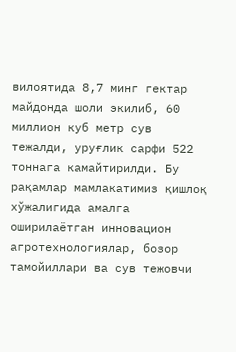вилоятида 8,7 минг гектар майдонда шоли экилиб, 60 миллион куб метр сув тежалди, уруғлик сарфи 522 тоннага камайтирилди. Бу рақамлар мамлакатимиз қишлоқ хўжалигида амалга оширилаётган инновацион агротехнологиялар, бозор тамойиллари ва сув тежовчи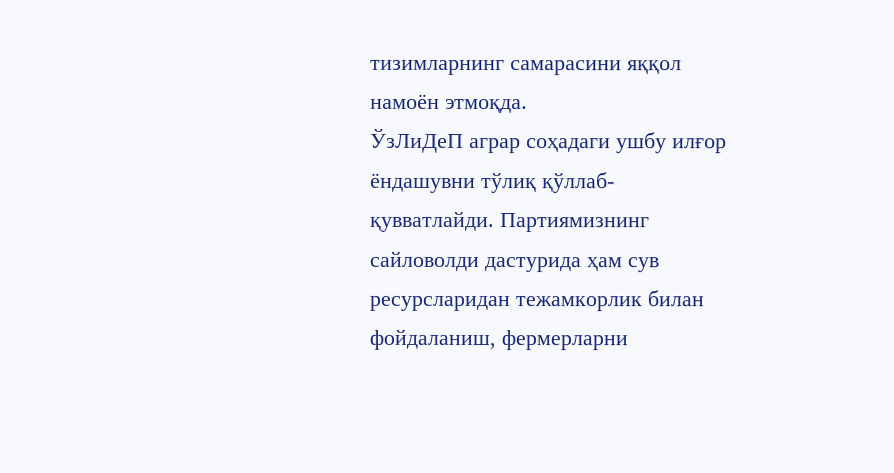тизимларнинг самарасини яққол намоён этмоқда.
ЎзЛиДеП аграр соҳадаги ушбу илғор ёндашувни тўлиқ қўллаб-қувватлайди. Партиямизнинг сайловолди дастурида ҳам сув ресурсларидан тежамкорлик билан фойдаланиш, фермерларни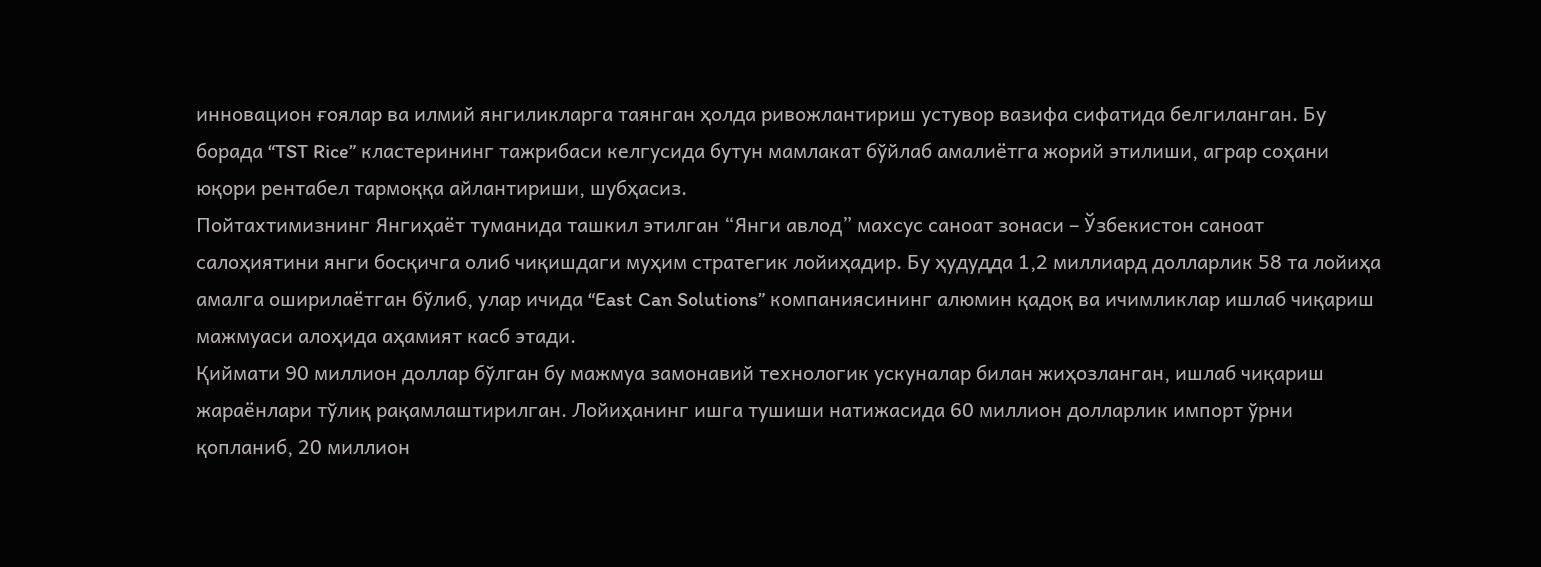инновацион ғоялар ва илмий янгиликларга таянган ҳолда ривожлантириш устувор вазифа сифатида белгиланган. Бу борада “TST Rice” кластерининг тажрибаси келгусида бутун мамлакат бўйлаб амалиётга жорий этилиши, аграр соҳани юқори рентабел тармоққа айлантириши, шубҳасиз.
Пойтахтимизнинг Янгиҳаёт туманида ташкил этилган “Янги авлод” махсус саноат зонаси – Ўзбекистон саноат салоҳиятини янги босқичга олиб чиқишдаги муҳим стратегик лойиҳадир. Бу ҳудудда 1,2 миллиард долларлик 58 та лойиҳа амалга оширилаётган бўлиб, улар ичида “East Can Solutions” компаниясининг алюмин қадоқ ва ичимликлар ишлаб чиқариш мажмуаси алоҳида аҳамият касб этади.
Қиймати 90 миллион доллар бўлган бу мажмуа замонавий технологик ускуналар билан жиҳозланган, ишлаб чиқариш жараёнлари тўлиқ рақамлаштирилган. Лойиҳанинг ишга тушиши натижасида 60 миллион долларлик импорт ўрни қопланиб, 20 миллион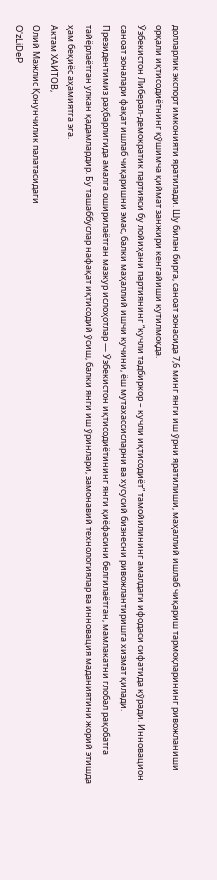долларлик экспорт имконияти яратилади. Шу билан бирга, саноат зонасида 7,6 минг янги иш ўрни яратилиши, маҳаллий ишлаб чиқариш тармоқларининг ривожланиши орқали иқтисодиётнинг қўшимча қиймат занжири кенгайиши кутилмоқда.
Ўзбекистон Либерал-демократик партияси бу лойиҳани партиянинг “кучли тадбиркор – кучли иқтисодиёт” тамойилининг амалдаги ифодаси сифатида кўради. Инновацион саноат зоналари фақат ишлаб чиқаришни эмас, балки маҳаллий ишчи кучини, ёш мутахассисларни ва хусусий бизнесни ривожлантиришга хизмат қилади.
Президентимиз раҳбарлигида амалга оширилаётган мазкур ислоҳотлар — Ўзбекистон иқтисодиётининг янги қиёфасини белгилаётган, мамлакатни глобал рақобатга тайёрлаётган улкан қадамлардир. Бу ташаббуслар нафақат иқтисодий ўсиш, балки янги иш ўринлари, замонавий технологиялар ва инновация маданиятини жорий этишда ҳам беқиёс аҳамиятга эга.
Актам ХАИТОВ,
Олий Мажлис Қонунчилик палатасидаги
O'zLiDeP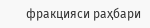фракцияси раҳбари